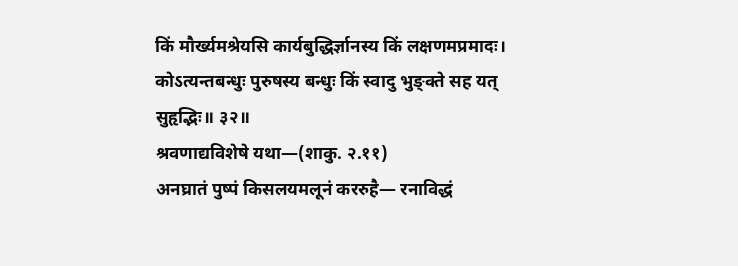किं मौर्ख्यमश्रेयसि कार्यबुद्धिर्ज्ञानस्य किं लक्षणमप्रमादः।
कोऽत्यन्तबन्धुः पुरुषस्य बन्धुः किं स्वादु भुङ्क्ते सह यत् सुहृद्भिः॥ ३२॥
श्रवणाद्यविशेषे यथा—(शाकु. २.११)
अनघ्रातं पुष्पं किसलयमलूनं कररुहै— रनाविद्धं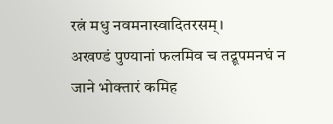रत्नं मधु नवमनास्वादितरसम्।
अखण्डं पुण्यानां फलमिव च तद्रूपमनघं न जाने भोक्तारं कमिह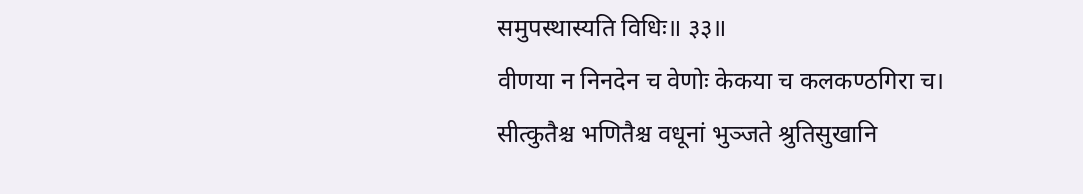समुपस्थास्यति विधिः॥ ३३॥
वीणया न निनदेन च वेणोः केकया च कलकण्ठगिरा च।
सीत्कुतैश्च भणितैश्च वधूनां भुञ्जते श्रुतिसुखानि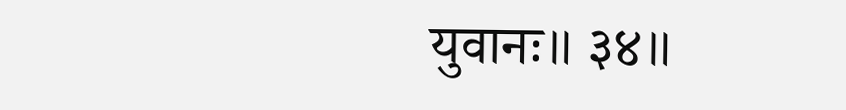युवानः॥ ३४॥